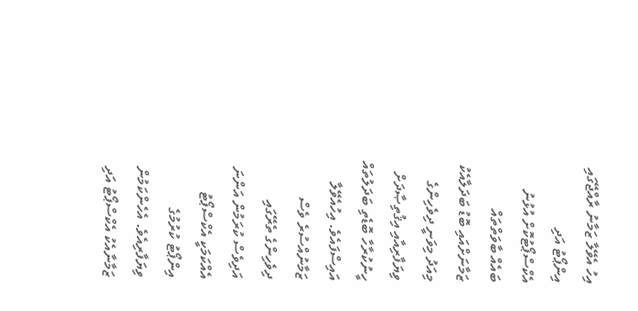އިހު އެވޭލާ ޒަމާނު ރާއްޖޭގައި އިންޕޯޓު އަދި އެކްސްޕޯޓުކޮށް އުޅުނު ބައެއް ބާވަތްތައް
ޒަމާނަށްއައި ބޮޑު ބަދަލާއެކު މިއަދު މިވަނީ ދިވެހިންގެ ވިޔަފާރިއާއި އިޤުތިޞާދަށް ހީނުކުރާހާ ބޮޑެތި ބަދަލުތައް އައިސްފައެވެ. އިހުއެވޭލާ ޒަމާނުއްސުރެ ވެސް ދިވެހިންގެ ތެރޭގައި އަދިވެސް ކުރަމުން އަންނަ އެއްކަމަކީ އެކްސްޕޯޓު އިންޕޯޓު ކުރުމުގެ ވިޔަފާރިއެވެ. އެހެންކަމުން ޒަމާނާއެކު އެކްސްޕޯޓު އަދި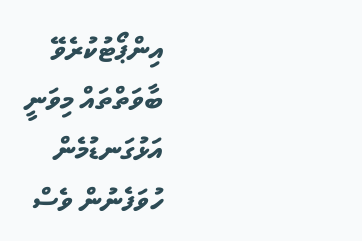އިންޕޯޓުކުރެވޭ ބާވަތްތައް މިވަނީ އަޅުގަނޑުމެން ހުވަފެނުން ވެސް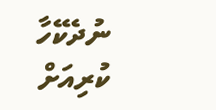ނުދެކޭހާ ކުރިއަށް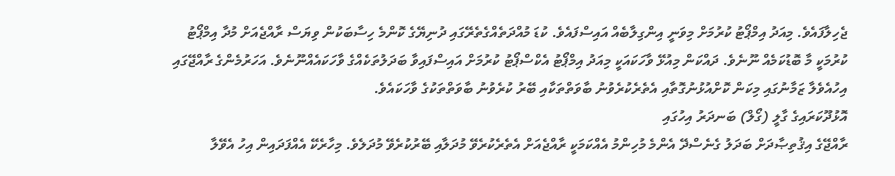ޖެހިލާފައެވެ. މިއަދު އިމްޕޯޓު ކުރުމަށް މިވަނީ އިންގިލާބެއް އައިސްފައެވެ. ކުޑަ މުއްދަތެއްގެތެރޭގައި ދުނިޔޭގެ ކޮންމެ ހިސާބަކުން ވިޔަސް ރާއްޖެއަށް މުދާ އިމްޕޯޓު ކުރުމަކީ މާ ބޮޑުކަމެއް ނޫނެވެ. ދައްކަން މިއުޅޭ ވާހަކައަކީ މިއަދު އިމްޕޯޓު އެކްސްޕޯޓު ކުރުމަށް އައިސްފައިވާ ބަދަލުތަކެއްގެ ވާހަކައެއްނޫނެވެ. އަހަރުމެންގެ ރާއްޖޭގައި އިހުއެވެލާ ޒަމާނުގައި މިކަން ކޮށްއުޅުނުގޮތާއި އެތެރެކުރެވުނު ބާވަތްތަކާއި ބޭރު ކުރެވުނު ބާވަތްތަކުގެ ވާހަކައެވެ.
އޮޅުދޫކަރައިގެ ގާލީ (ގޯލް) ބަނދަރު އިހުގައި
ރާއްޖޭގެ އިޤުތިޞާދަށް ބަދަލު ގެނެސްދޭ އެންމެ މުހިންމު އެއްކަމަކީ ރާއްޖެއަށް އެތެރެކުރެވޭ މުދަލާއި ބޭރުކުރެވޭ މުދަލެވެ. މިހާރެކޭ އެއްފަދައިން އިހު އެވޭލާ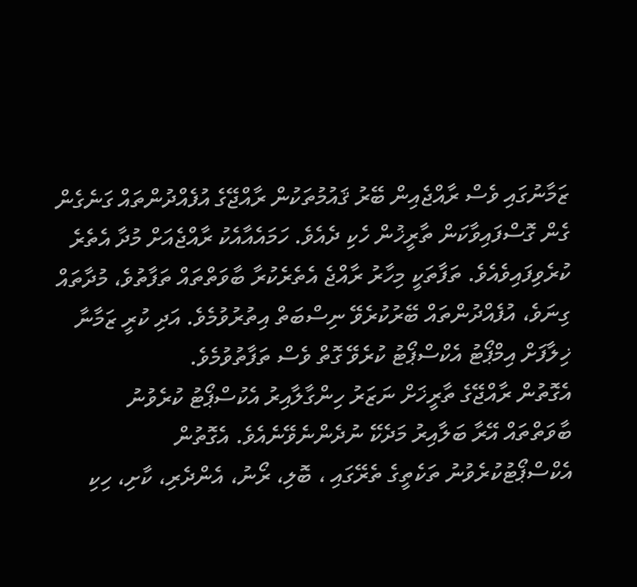ޒަމާނުގައި ވެސް ރާއްޖެއިން ބޭރު ޤައުމުތަކުން ރާއްޖޭގެ އުފެއްދުންތައް ގަނެގެން  ގެން ގޮސްފައިވާކަން ތާރީޚުން ހެކި ދެއެވެ. ހަމައެއާއެކު ރާއްޖެއަށް މުދާ އެތެރެ ކުރެވިފައިވެއެވެ. ތަފާތަކީ މިހާރު ރާއްޖެ އެތެރެކުރާ ބާވަތްތައް ތަފާތުވެ، މުދާތައް ގިނަވެ، އުފެއްދުންތައް ބޭރުކުރެވޭ ނިސްބަތް އިތުރުވުމެވެ. އަދި ކުރީ ޒަމާނާ ޚިލާފަށް އިމްޕޯޓު އެކްސްޕޯޓު ކުރެވޭ ގޮތް ވެސް ތަފާތުވުމެވެ.
އެގޮތުން ރާއްޖޭގެ ތާރީޚަށް ނަޒަރު ހިންގާލާއިރު އެކުސްޕޯޓު ކުރެވުނު ބާވަތްތައް އޭރާ ބަލާއިރު މަދެކޭ ނުދެންނެވޭނެއެވެ. އެގޮތުން އެކްސްޕޯޓުކުރެވުނު ތަކެތީގެ ތެރޭގައި ، ބޮލި، ރޯނު، އެންދެރި، ކާށި، ހިކި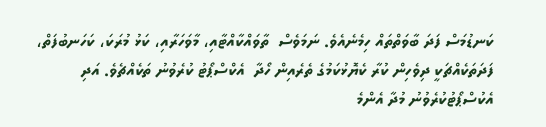ކަނޑުމަސް ފަދަ ބާވަތްތައް ހިމެނެއެވެ. ނަމަވެސް  ތާވައްކާއްޓާއި، މާވަހަރާއި، ކަޅު މުރަކަ، ކަހަނބުފަތް، ފަދަތަކެއްޗަކީ ދިވެހިން ކުރާ ކެޔޮޅުކަމުގެ ތެރެއިން ހޯދާ  އެކްސްޕޯޓު ކުރެވުނު ތަކެއްޗެވެ. އަދި އެކުސްޕޯޓުކުރެވުނު މުދާ އެންމެ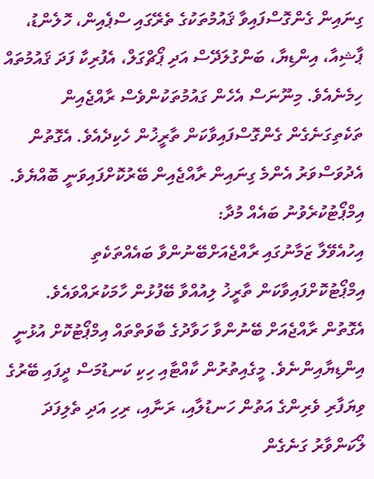ގިނައިން ގެންގޮސްފައިވާ ޤައުމުތަކުގެ ތެރޭގައި ސްޕެއިން، ހޮލެންޑު، ޕާޝިއާ، އިންޑިޔާ، ބަންގުލަދޭސް އަދި ޕޯޗްގަލް، އެފުރިކާ ފަދަ ޤައުމުތައް ހިމެނެއެވެ. މިނޫނަސް އެހެން ގައުމުތަކުންވެސް ރާއްޖެއިން ތަކެތިގަނެގެން ގެންގޮސްފައިވާކަން ތާރީޚުން ހެކިދެއެވެ. އެގޮތުން އެދުވަސްވަރު އެންމެ ގިނައިން ރާއްޖެއިން ބޭރުކޮށްފައިވަނީ ބޮއްޔެވެ.
އިމްޕޯޓުކުރެވުނު ބައެއް މުދާ:
އިހުއެވޭލާ ޒަމާނުގައި ރާއްޖެއަށްބޭނުންވާ ބައެއްތަކެތި އިމްޕޯޓުކޮށްފައިވާކަން ތާރީޚު ލިއުއްވާ ބޭފުޅުން ހާމަކުރައްވައެވެ. އެގޮތުން ރާއްޖެއަށް ބޭނުންވާ ހަވާދުގެ ބާވަތްތައް އިމްޕޯޓުކޮށް އުޅުނީ އިންޑިޔާއިންނެވެ. މީގެއިތުރުން ކާއްޓާއި ހިކި ކަނޑުމަސް ދީފައި ބޭރުގެ ވިޔަފާރި ވެރިންގެ އަތުން ހަނޑުލާއި، ރަނާއި، ރިހި އަދި ތެލިފަދަ ލޯކަންވާރު ގަނެގެން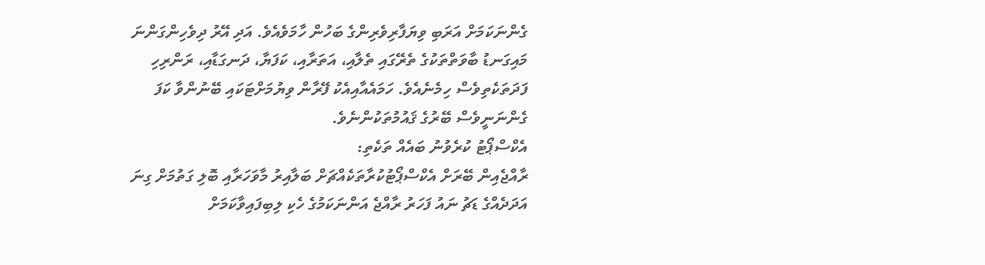ގެންނަކަމަށް އަރަބި ވިޔަފާރިވެރިންގެ ބަހުން ހާމަވެއެވެ. އަދި އޭރު ދިވެހިންގަންނަ މައިގަނޑު ބާވަތްތަކުގެ ތެރޭގައި ތެލާއި، އަތަރާއި، ކަފަޔާ، ދަނގަޑާއި، ރަންރިހި ފަދަތަކެތިވެސް ހިމެނެއެވެ. ހަމައެއާއިއެކު ފޭރާން ވިޔުމަށްޓަކައި ބޭނުންވާ ކަފަ ގެންނަނީވެސް ބޭރުގެ ޤައުމުތަކުންނެވެ.
އެކްސްޕޯޓު ކުރެވުނު ބައެއް ތަކެތި:
ރާއްޖެއިން ބޭރަށް އެކްސްޕޯޓުކުރާތަކެއްޗަށް ބަލާއިރު މާވަހަރާއި ބޮލި ގަތުމަށް ގިނަ އަދަދެއްގެ ޑަޗު ނައު ފަހަރު ރާއްޖެ އަންނަކަމުގެ ހެކި ލިބިފައިވާކަމަށް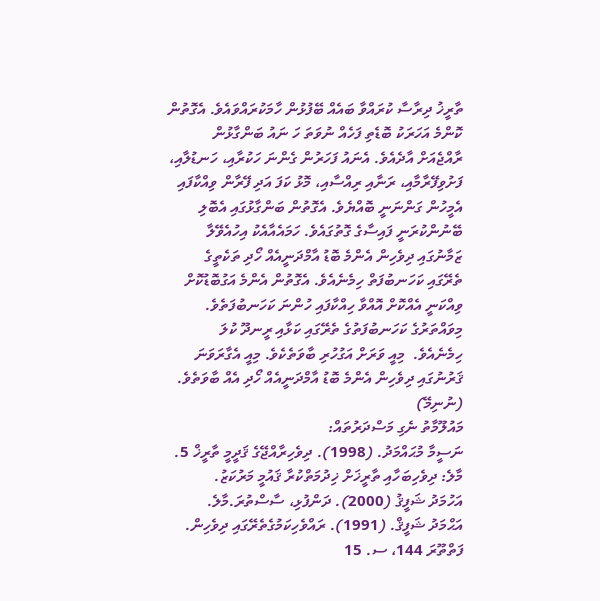ތާރީޚު ދިރާސާ ކުރައްވާ ބައެއް ބޭފުޅުން ހާމަކުރައްވައެވެ. އެގޮތުން ކޮންމެ އަހަރަކު ބޮޑެތި ފަހެއް ނުވަތަ ހަ ނައު ބަންގާޅުން ރާއްޖެއަށް އާދެއެވެ. އެނައު ފަހަރުން ގެންނަ ހަކުރާއި، ހަނޑުލާއި، ފަށުވިފޭރާމާއި، ރަނާއި ރިއްސާއި، މޮޅު ކަފަ އަދި ފޭރާން ވިއްކާފައި އެމީހުން ގަންނަނީ ބޮއްޔެވެ. އެގޮތުން ބަންގާޅުގައި އެބޮލި ބޭނުންކުރަނީ ފައިސާގެ ގޮތުގައެވެ. ހަމައެއާއެކު އިހުއެވޭލާ ޒަމާނުގައި ދިވެހިން އެންމެ ބޮޑު އާމްދަނީއެއް ހޯދި ތަކެތީގެ ތެރޭގައި ކަހަނބުފަތް ހިމެނެއެވެ. އެގޮތުން އެންމެ އަގުބޮޑުކޮށް ވިއްކަނީ އެއްކޮށް އޮއްވާ ހިއްކާފައި ހުންނަ ކަހަނބުފަތެވެ. މިވައްތަރުގެ ކަހަނބުފަތުގެ ތެރޭގައި ކަޅާއި ރީނދޫ ކުލަ ހިމެނެއެވެ.  މިއީ ވަރަށް އަގުހުރި ބާވަތެކެވެ. މިއީ އެގާރަވަނަ ޤަރުނުގައި ދިވެހިން އެންމެ ބޮޑު އާމްދަނީއެއް ހޯދި އެއް ބާވަތެވެ. (ނުނިމޭ)
މައުލޫމާތު ނެގި މަސްދަރުތައް:
ނަސީމާ މުޙައްމަދު. (1998). ދިވެހިރާއްޖޭގެ ޤަދީމީ ތާރީޚް 5. މާލެ: ދިވެހިބަހާއި ތާރީޚަށް ޚިދުމަތްކުރާ ޤައުމީ މަރުކަޒު.
އަހުމަދު ޝަފީޤު (2000). ދަންފުޅި، ސާސްތުރަ.މާލެ.
އަޙްމަދު ޝަފީޤް. (1991). ރައްވެހިކަމުގެތެރޭގައި ދިވެހިން. ފަތްތޫރަ 144، ސ. 15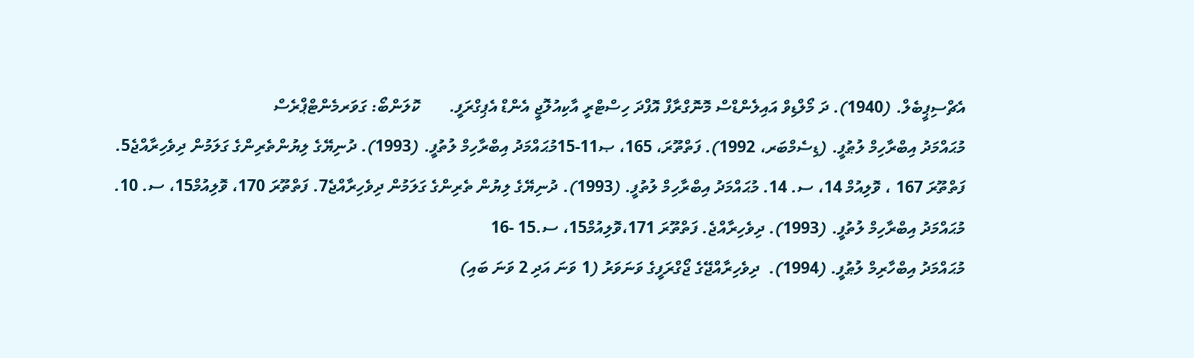އެޗްސިޕީބެލް. (1940). ދަ މޯލްޑިވް އައިލެންޑްސް މޮނޮގްރާފް އޮފްދަ ހިސްޓްރީ އާކިއުލޮޖީ އެންޑް އެޕިގްރަފީ.       ކޮލަންބޯ: ގަވަރމެންޓްޕްރެސް
މުޙައްމަދު އިބްރާހިމް ލުޠުފީ. (ޑިސެމްބަރ، 1992). ފަތްތޫރަ، 165، ޞ11-15މުޙައްމަދު އިބްރާހިމް ލުތުފީ. (1993). ދުނިޔޭގެ ލިޔުންތެރިންގެ ގަލަމުން ދިވެހިރާއްޖެ5. ފަތްތޫރަ 167 ، ވޮލިއުމް 14، ސ. 14. މުޙައްމަދު އިބްރާހިމް ލުތުފީ. (1993). ދުނިޔޭގެ ލިޔުން ތެރިންގެ ގަލަމުން ދިވެހިރާއްޖެ7. ފަތްތޫރަ 170، ވޮލިއުމް15، ސ. 10.
މުޙައްމަދު އިބްރާހިމް ލުތުފީ. (1993). ދިވެހިރާއްޖެ. ފަތްތޫރަ 171،ވޮލިއުމް15، ސ.15 -16
މުޙައްމަދު އިބްހާރިމް ލުޠުފީ. (1994).  ދިވެހިރާއްޖޭގެ ޖޯގްރަފީގެ ވަނަވަރު (1 ވަނަ އަދި 2 ވަނަ ބައި)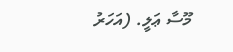މޫސާ ޢަލީ. (އަހަރު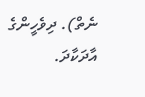ނެތް). ދިވެހީންގެ އާދަކާދަ.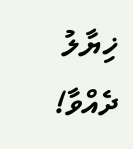ޚިޔާލު ދެއްވާ!